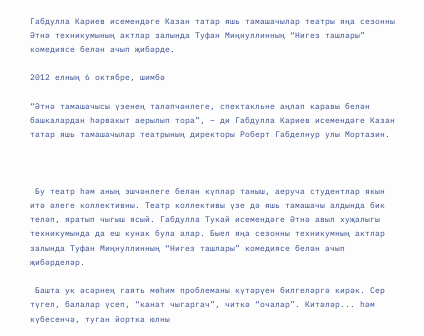Габдулла Кариев исемендәге Казан татар яшь тамашачылар театры яңа сезонны Әтнә техникумының актлар залында Туфан Миңнуллинның “Нигез ташлары” комедиясе белән ачып җибәрде.

2012 елның 6 октябре, шимбә

“Әтнә тамашачысы үзенең таләпчәнлеге, спектакльне аңлап каравы белән башкалардан һәрвакыт аерылып тора”, – ди Габдулла Кариев исемендәге Казан татар яшь тамашачылар театрының директоры Роберт Габделнур улы Мортазин.



 Бу театр һәм аның эшчәнлеге белән күпләр таныш, аеруча студентлар якын итә әлеге коллективны. Театр коллективы үзе дә яшь тамашачы алдында бик теләп, яратып чыгыш ясый. Габдулла Тукай исемендәге Әтнә авыл хуҗалыгы техникумында да еш кунак була алар. Быел яңа сезонны техникумның актлар залында Туфан Миңнуллинның “Нигез ташлары” комедиясе белән ачып җибәрделәр.

 Башта ук әсәрнең гаять мөһим проблеманы күтәрүен билгеләргә кирәк. Сер түгел, балалар үсеп, “канат чыгаргач”, читкә “очалар”. Китәләр... һәм күбесенчә, туган йортка юлны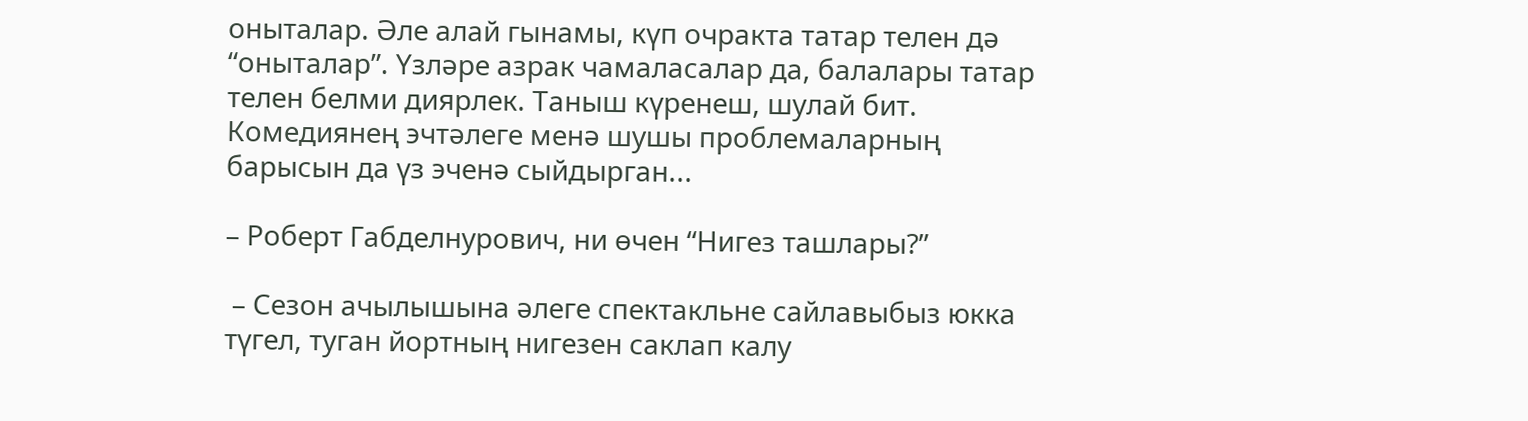оныталар. Әле алай гынамы, күп очракта татар телен дә “оныталар”. Үзләре азрак чамаласалар да, балалары татар телен белми диярлек. Таныш күренеш, шулай бит. Комедиянең эчтәлеге менә шушы проблемаларның барысын да үз эченә сыйдырган...

– Роберт Габделнурович, ни өчен “Нигез ташлары?”

 – Сезон ачылышына әлеге спектакльне сайлавыбыз юкка түгел, туган йортның нигезен саклап калу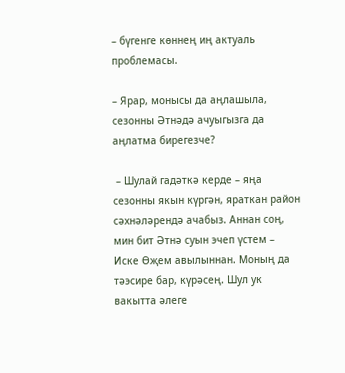– бүгенге көннең иң актуаль проблемасы.

– Ярар, монысы да аңлашыла, сезонны Әтнәдә ачуыгызга да аңлатма бирегезче?

 – Шулай гадәткә керде – яңа сезонны якын күргән, яраткан район сәхнәләрендә ачабыз. Аннан соң, мин бит Әтнә суын эчеп үстем – Иске Өҗем авылыннан. Моның да тәэсире бар, күрәсең. Шул ук вакытта әлеге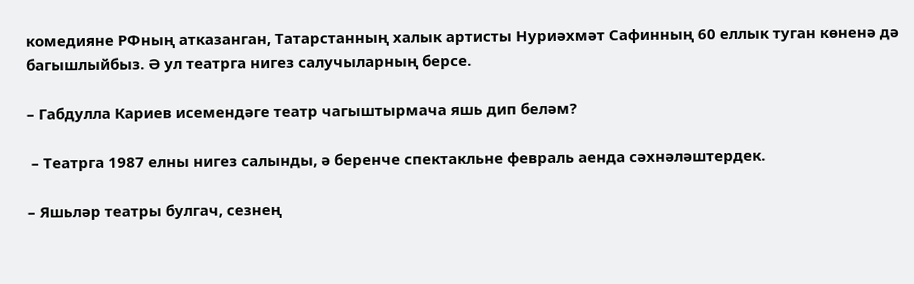комедияне РФның атказанган, Татарстанның халык артисты Нуриәхмәт Сафинның 60 еллык туган көненә дә багышлыйбыз. Ә ул театрга нигез салучыларның берсе.

– Габдулла Кариев исемендәге театр чагыштырмача яшь дип беләм?

 – Театрга 1987 елны нигез салынды, ә беренче спектакльне февраль аенда сәхнәләштердек.

– Яшьләр театры булгач, сезнең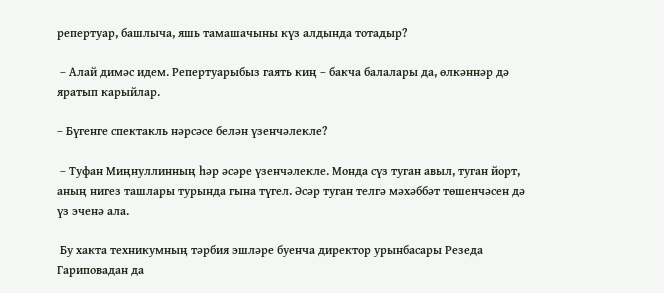репертуар, башлыча, яшь тамашачыны күз алдында тотадыр?

 – Алай димәс идем. Репертуарыбыз гаять киң – бакча балалары да, өлкәннәр дә яратып карыйлар.

– Бүгенге спектакль нәрсәсе белән үзенчәлекле?

 – Туфан Миңнуллинның һәр әсәре үзенчәлекле. Монда сүз туган авыл, туган йорт, аның нигез ташлары турында гына түгел. Әсәр туган телгә мәхәббәт төшенчәсен дә үз эченә ала.

 Бу хакта техникумның тәрбия эшләре буенча директор урынбасары Резеда Гариповадан да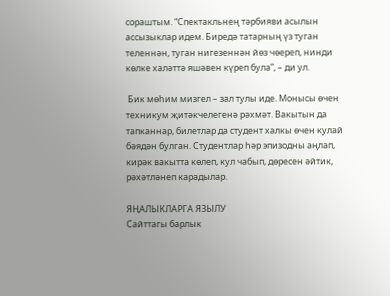сораштым. “Спектакльнең тәрбияви асылын ассызыклар идем. Биредә татарның үз туган теленнән, туган нигезеннән йөз чөереп, нинди көлке халәттә яшәвен күреп була”, – ди ул.

 Бик мөһим мизгел – зал тулы иде. Монысы өчен техникум җитәкчелегенә рәхмәт. Вакытын да тапканнар, билетлар да студент халкы өчен кулай  бәядән булган. Студентлар һәр эпизодны аңлап, кирәк вакытта көлеп, кул чабып, дөресен әйтик, рәхәтләнеп карадылар.

ЯҢАЛЫКЛАРГА ЯЗЫЛУ
Сайттагы барлык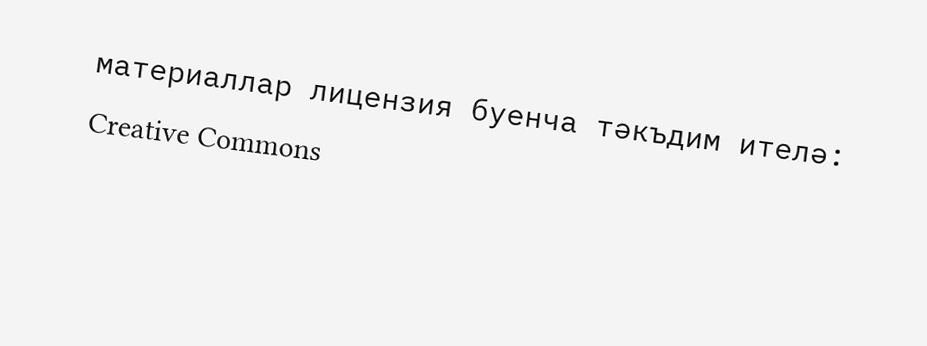материаллар лицензия буенча тәкъдим ителә:
Creative Commons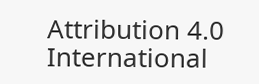Attribution 4.0 International